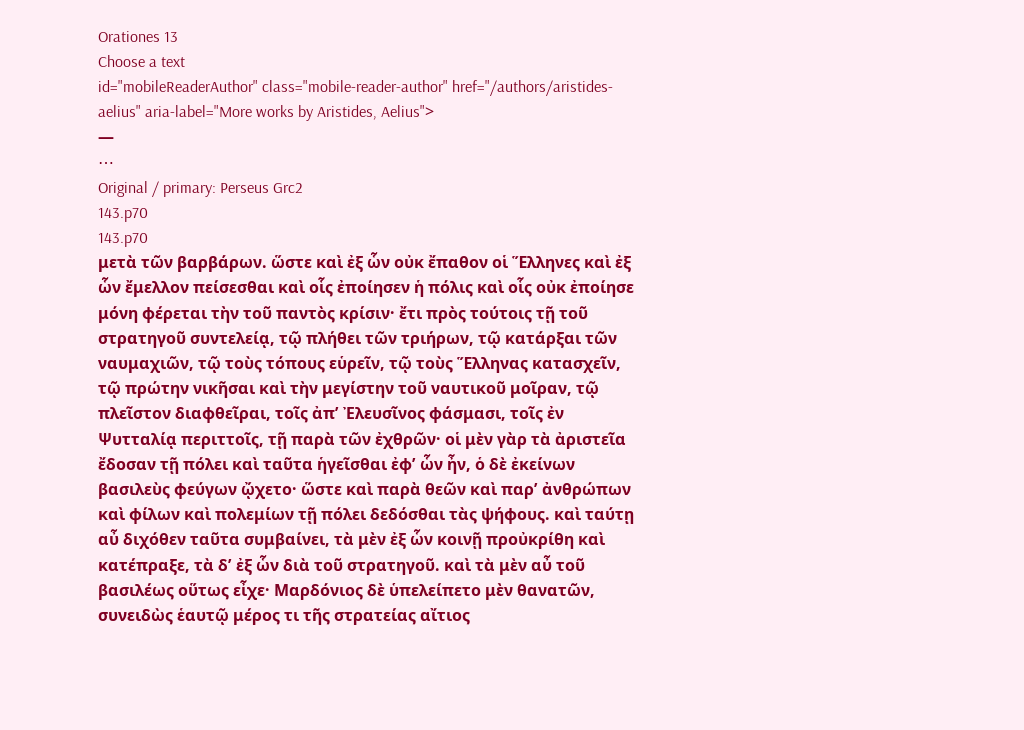Orationes 13
Choose a text
id="mobileReaderAuthor" class="mobile-reader-author" href="/authors/aristides-aelius" aria-label="More works by Aristides, Aelius">
—
⋯
Original / primary: Perseus Grc2
143.p70
143.p70
μετὰ τῶν βαρβάρων. ὥστε καὶ ἐξ ὧν οὐκ ἔπαθον οἱ Ἕλληνες καὶ ἐξ ὧν ἔμελλον πείσεσθαι καὶ οἷς ἐποίησεν ἡ πόλις καὶ οἷς οὐκ ἐποίησε μόνη φέρεται τὴν τοῦ παντὸς κρίσιν· ἔτι πρὸς τούτοις τῇ τοῦ στρατηγοῦ συντελείᾳ, τῷ πλήθει τῶν τριήρων, τῷ κατάρξαι τῶν ναυμαχιῶν, τῷ τοὺς τόπους εὑρεῖν, τῷ τοὺς Ἕλληνας κατασχεῖν, τῷ πρώτην νικῆσαι καὶ τὴν μεγίστην τοῦ ναυτικοῦ μοῖραν, τῷ πλεῖστον διαφθεῖραι, τοῖς ἀπʼ Ἐλευσῖνος φάσμασι, τοῖς ἐν Ψυτταλίᾳ περιττοῖς, τῇ παρὰ τῶν ἐχθρῶν· οἱ μὲν γὰρ τὰ ἀριστεῖα ἔδοσαν τῇ πόλει καὶ ταῦτα ἡγεῖσθαι ἐφʼ ὧν ἦν, ὁ δὲ ἐκείνων βασιλεὺς φεύγων ᾤχετο· ὥστε καὶ παρὰ θεῶν καὶ παρʼ ἀνθρώπων καὶ φίλων καὶ πολεμίων τῇ πόλει δεδόσθαι τὰς ψήφους. καὶ ταύτῃ αὖ διχόθεν ταῦτα συμβαίνει, τὰ μὲν ἐξ ὧν κοινῇ προὐκρίθη καὶ κατέπραξε, τὰ δʼ ἐξ ὧν διὰ τοῦ στρατηγοῦ. καὶ τὰ μὲν αὖ τοῦ βασιλέως οὕτως εἶχε· Μαρδόνιος δὲ ὑπελείπετο μὲν θανατῶν, συνειδὼς ἑαυτῷ μέρος τι τῆς στρατείας αἴτιος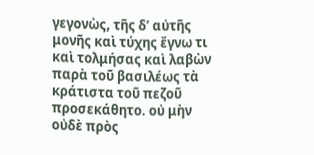γεγονὼς, τῆς δʼ αὐτῆς μονῆς καὶ τύχης ἔγνω τι καὶ τολμήσας καὶ λαβὼν παρὰ τοῦ βασιλέως τὰ κράτιστα τοῦ πεζοῦ προσεκάθητο. οὐ μὴν οὐδὲ πρὸς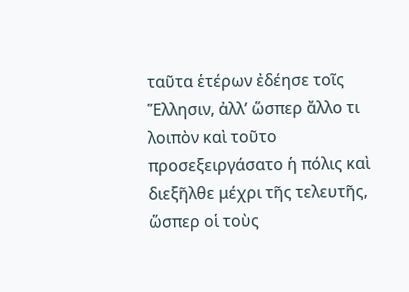ταῦτα ἑτέρων ἐδέησε τοῖς Ἕλλησιν, ἀλλʼ ὥσπερ ἄλλο τι λοιπὸν καὶ τοῦτο προσεξειργάσατο ἡ πόλις καὶ διεξῆλθε μέχρι τῆς τελευτῆς, ὥσπερ οἱ τοὺς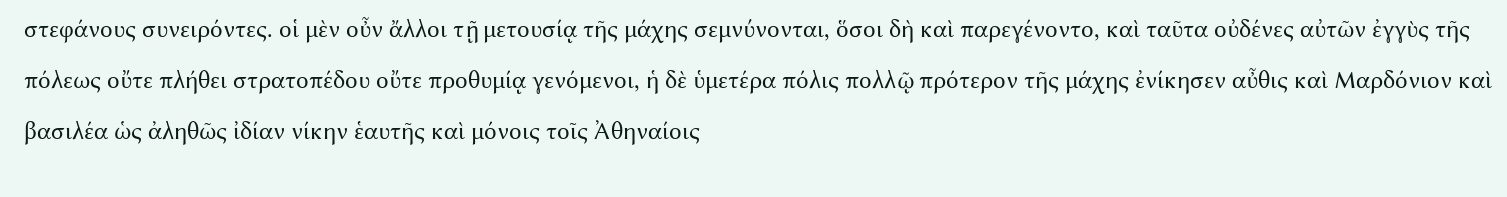στεφάνους συνειρόντες. οἱ μὲν οὖν ἄλλοι τῇ μετουσίᾳ τῆς μάχης σεμνύνονται, ὅσοι δὴ καὶ παρεγένοντο, καὶ ταῦτα οὐδένες αὐτῶν ἐγγὺς τῆς πόλεως οὔτε πλήθει στρατοπέδου οὔτε προθυμίᾳ γενόμενοι, ἡ δὲ ὑμετέρα πόλις πολλῷ πρότερον τῆς μάχης ἐνίκησεν αὖθις καὶ Μαρδόνιον καὶ βασιλέα ὡς ἀληθῶς ἰδίαν νίκην ἑαυτῆς καὶ μόνοις τοῖς Ἀθηναίοις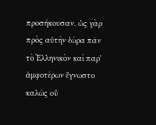προσήκουσαν. ὡς γὰρ πρὸς αὐτὴν ἑώρα πᾶν τὸ Ἑλληνικὸν καὶ παρʼ ἀμφοτέρων ἔγνωστο καλῶς οὗ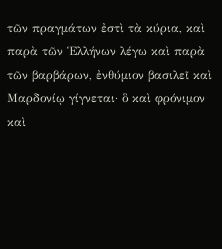τῶν πραγμάτων ἐστὶ τὰ κύρια, καὶ παρὰ τῶν Ἑλλήνων λέγω καὶ παρὰ τῶν βαρβάρων, ἐνθύμιον βασιλεῖ καὶ Μαρδονίῳ γίγνεται· ὃ καὶ φρόνιμον καὶ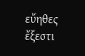εὔηθες ἔξεστι